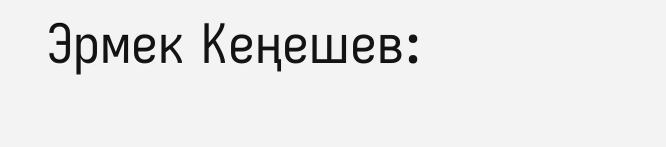Эрмек Кеңешев: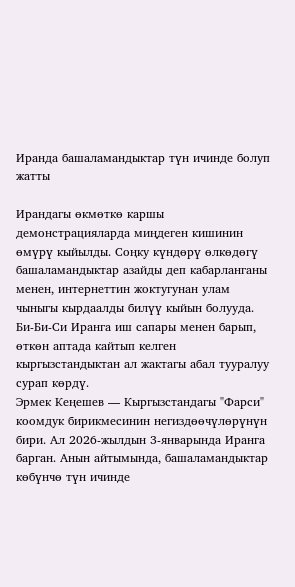Иранда башаламандыктар түн ичинде болуп жатты

Ирандагы өкмөткө каршы демонстрацияларда миңдеген кишинин өмүрү кыйылды. Соңку күндөрү өлкөдөгү башаламандыктар азайды деп кабарланганы менен, интернеттин жоктугунан улам чыныгы кырдаалды билүү кыйын болууда. Би-Би-Си Иранга иш сапары менен барып, өткөн аптада кайтып келген кыргызстандыктан ал жактагы абал тууралуу сурап көрдү.
Эрмек Кеңешев — Кыргызстандагы "Фарси" коомдук бирикмесинин негиздөөчүлөрүнүн бири. Ал 2026-жылдын 3-январында Иранга барган. Анын айтымында, башаламандыктар көбүнчө түн ичинде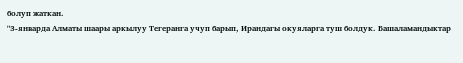болуп жаткан.
"3-январда Алматы шаары аркылуу Тегеранга учуп барып, Ирандагы окуяларга туш болдук. Башаламандыктар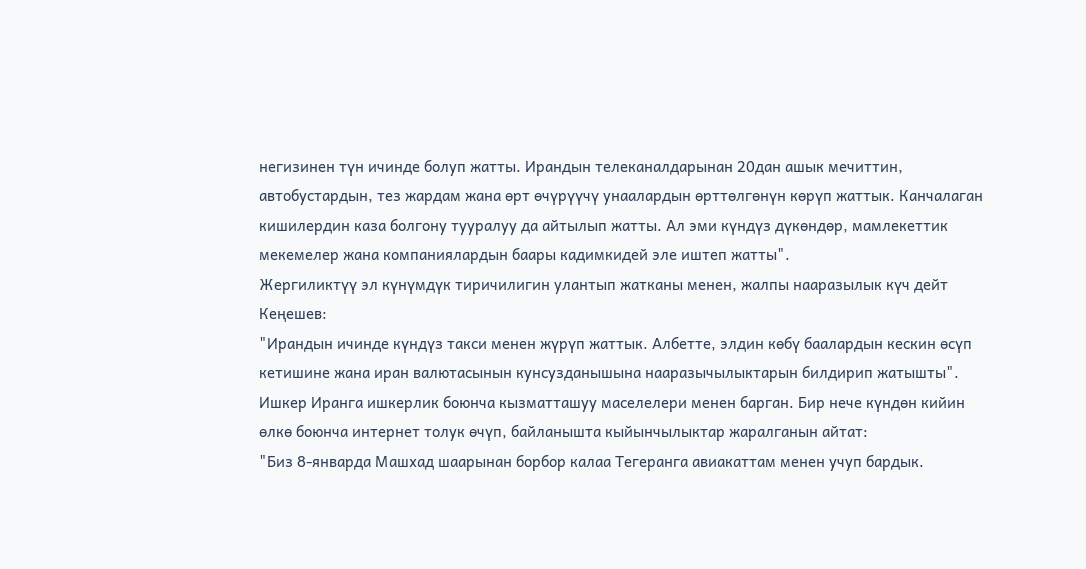негизинен түн ичинде болуп жатты. Ирандын телеканалдарынан 20дан ашык мечиттин, автобустардын, тез жардам жана өрт өчүрүүчү унаалардын өрттөлгөнүн көрүп жаттык. Канчалаган кишилердин каза болгону тууралуу да айтылып жатты. Ал эми күндүз дүкөндөр, мамлекеттик мекемелер жана компаниялардын баары кадимкидей эле иштеп жатты".
Жергиликтүү эл күнүмдүк тиричилигин улантып жатканы менен, жалпы нааразылык күч дейт Кеңешев:
"Ирандын ичинде күндүз такси менен жүрүп жаттык. Албетте, элдин көбү баалардын кескин өсүп кетишине жана иран валютасынын кунсузданышына нааразычылыктарын билдирип жатышты".
Ишкер Иранга ишкерлик боюнча кызматташуу маселелери менен барган. Бир нече күндөн кийин өлкө боюнча интернет толук өчүп, байланышта кыйынчылыктар жаралганын айтат:
"Биз 8-январда Машхад шаарынан борбор калаа Тегеранга авиакаттам менен учуп бардык.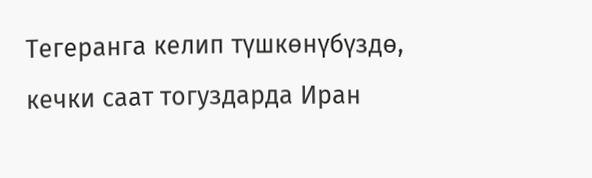Тегеранга келип түшкөнүбүздө, кечки саат тогуздарда Иран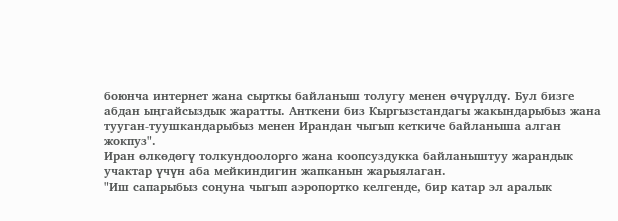боюнча интернет жана сырткы байланыш толугу менен өчүрүлдү. Бул бизге абдан ыңгайсыздык жаратты. Анткени биз Кыргызстандагы жакындарыбыз жана тууган-туушкандарыбыз менен Ирандан чыгып кеткиче байланыша алган жокпуз".
Иран өлкөдөгү толкундоолорго жана коопсуздукка байланыштуу жарандык учактар үчүн аба мейкиндигин жапканын жарыялаган.
"Иш сапарыбыз соңуна чыгып аэропортко келгенде, бир катар эл аралык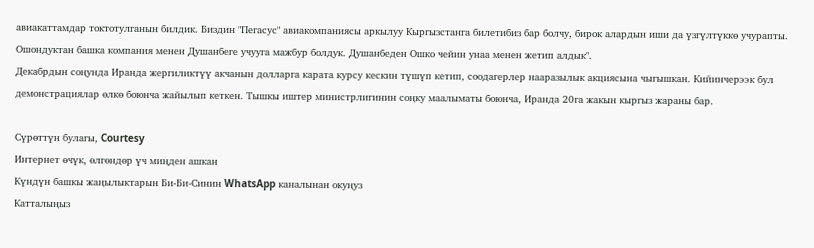авиакаттамдар токтотулганын билдик. Биздин "Пегасус" авиакомпаниясы аркылуу Кыргызстанга билетибиз бар болчу, бирок алардын иши да үзгүлтүккө учурапты. Ошондуктан башка компания менен Душанбеге учууга мажбур болдук. Душанбеден Ошко чейин унаа менен жетип алдык".
Декабрдын соңунда Иранда жергиликтүү акчанын долларга карата курсу кескин түшүп кетип, соодагерлер нааразылык акциясына чыгышкан. Кийинчерээк бул демонстрациялар өлкө боюнча жайылып кеткен. Тышкы иштер министрлигинин соңку маалыматы боюнча, Иранда 20га жакын кыргыз жараны бар.

Сүрөттүн булагы, Courtesy
Интернет өчүк, өлгөндөр үч миңден ашкан
Күндүн башкы жаңылыктарын Би-Би-Синин WhatsApp каналынан окуңуз
Катталыңыз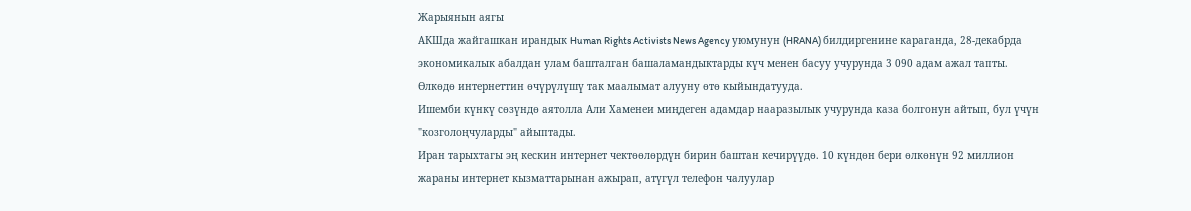Жарыянын аягы
АКШда жайгашкан ирандык Human Rights Activists News Agency уюмунун (HRANA) билдиргенине караганда, 28-декабрда экономикалык абалдан улам башталган башаламандыктарды күч менен басуу учурунда 3 090 адам ажал тапты. Өлкөдө интернеттин өчүрүлүшү так маалымат алууну өтө кыйындатууда.
Ишемби күнкү сөзүндө аятолла Али Хаменеи миңдеген адамдар нааразылык учурунда каза болгонун айтып, бул үчүн "козголоңчуларды" айыптады.
Иран тарыхтагы эң кескин интернет чектөөлөрдүн бирин баштан кечирүүдө. 10 күндөн бери өлкөнүн 92 миллион жараны интернет кызматтарынан ажырап, атүгүл телефон чалуулар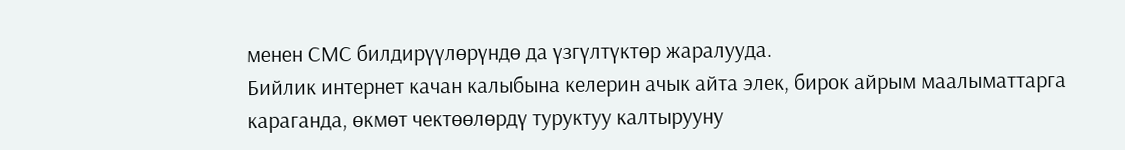менен СМС билдирүүлөрүндө да үзгүлтүктөр жаралууда.
Бийлик интернет качан калыбына келерин ачык айта элек, бирок айрым маалыматтарга караганда, өкмөт чектөөлөрдү туруктуу калтырууну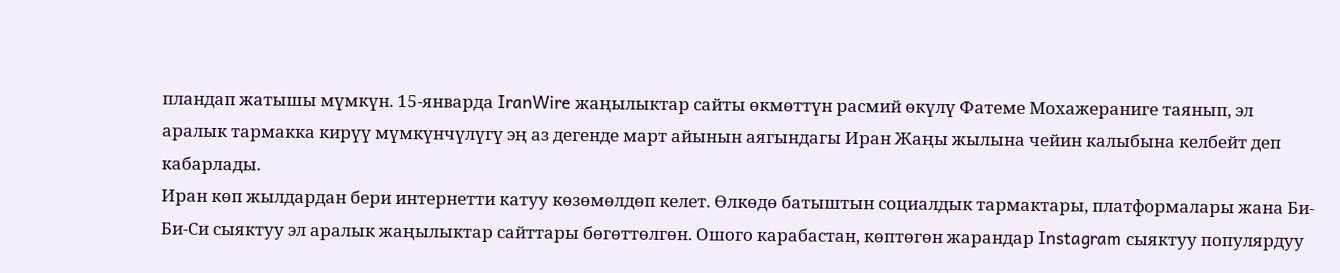пландап жатышы мүмкүн. 15-январда IranWire жаңылыктар сайты өкмөттүн расмий өкүлү Фатеме Мохажераниге таянып, эл аралык тармакка кирүү мүмкүнчүлүгү эң аз дегенде март айынын аягындагы Иран Жаңы жылына чейин калыбына келбейт деп кабарлады.
Иран көп жылдардан бери интернетти катуу көзөмөлдөп келет. Өлкөдө батыштын социалдык тармактары, платформалары жана Би-Би-Си сыяктуу эл аралык жаңылыктар сайттары бөгөттөлгөн. Ошого карабастан, көптөгөн жарандар Instagram сыяктуу популярдуу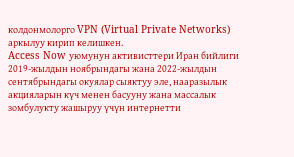колдонмолорго VPN (Virtual Private Networks) аркылуу кирип келишкен.
Access Now уюмунун активисттери Иран бийлиги 2019-жылдын ноябрындагы жана 2022-жылдын сентябрындагы окуялар сыяктуу эле, нааразылык акцияларын күч менен басууну жана массалык зомбулукту жашыруу үчүн интернетти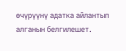өчүрүүнү адатка айлантып алганын белгилешет.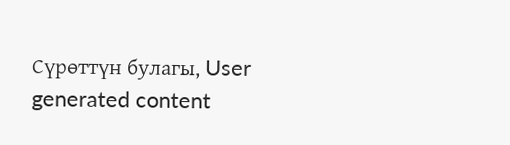Сүрөттүн булагы, User generated content